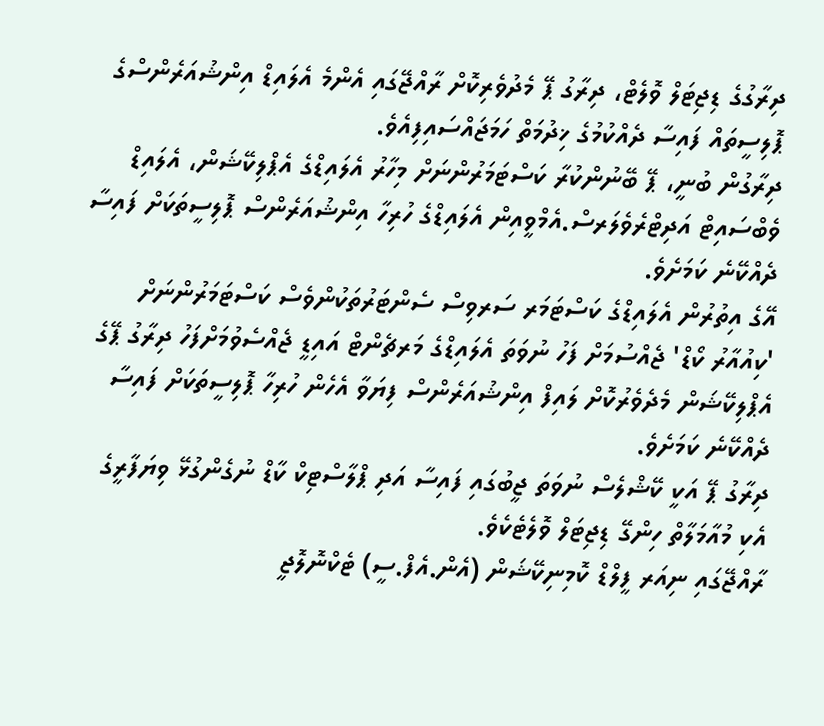ދިރާގުގެ ޑިޖިޓަލް ވޮލެޓް، ދިރާގު ޕޭ މެދުވެރިކޮށް ރާއްޖޭގައި އެންމެ އެލައިޑް އިންޝުއަރެންސްގެ ޕޮލިސީތައް ފައިސާ ދެއްކުމުގެ ޚިދުމަތް ހަމަޖައްސައިފިއެވެ.
ދިރާގުން ބުނީ، ޕޭ ބޭނުންކުރާ ކަސްޓަމަރުންނަށް މިހާރު އެލައިޑްގެ އެޕްލިކޭޝަން، އެލައިޑް ވެބްސައިޓް އަދިޓްރެވެލަރސް.އެމްވީއިން އެލައިޑްގެ ހުރިހާ އިންޝުއަރެންސް ޕޮލިސީތަކަށް ފައިސާ ދެއްކޭނެ ކަމަށެވެ.
އޭގެ އިތުރުން އެލައިޑްގެ ކަސްޓަމަރ ސަރވިސް ސެންޓަރުތަކުންވެސް ކަސްޓަމަރުންނަށް 'ކިއުއާރު ކޯޑް' ޖެއްސުމަށް ފަހު ނުވަތަ އެލައިޑްގެ މަރޗެންޓް އައިޑީ ޖެއްސެވުމަށްފަހު ދިރާގު ޕޭގެ އެޕްލިކޭޝަން މެދެވެރުކޮށް ލައިފް އިންޝުއަރެންސް ފިޔަވާ އެހެން ހުރިހާ ޕޮލިސީތަކަށް ފައިސާ ދެއްކޭނެ ކަމަށެވެ.
ދިރާގު ޕޭ އަކީ ކޭޝްލެސް ނުވަތަ ޖީބުގައި ފައިސާ އަދި ޕްލާސްޓިކް ކާޑް ނުގެންގުޅޭ ވިޔަފާރީގެ އެކި މުއާމަލާތް ހިންގޭ ޑިޖިޓަލް ވޮލެޓެކެވެ.
ރާއްޖޭގައި ނިއަރ ފީލްޑް ކޮމިނިކޭޝަން (އެން.އެފް.ސީ) ޓެކްނޮލޮޖީ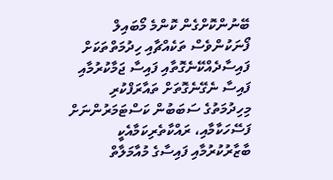ބޭނުންކޮށްގެން ކޮންމެ މޯބައިލް ފޯނަކުންވެސް ތަކެއްޗާއި ހިދުމަތްތަކަށް ފައިސާދެއްކޭނެގޮތާއި ފައިސާ ޖަމާކުރުމާއި ފައިސާ ނެގޭނެގޮތަށް ތައާރަފްކުރި މިހިދުމަތުގެ ސަބަބުން ކަސްޓަމަރުންނަށް ފަސޭހަކާމާއި، ރައްކާތެރިކަމާއެކީ ބާޒާރުކުރުމާއި ފައިސާގެ މުއާމަލާތް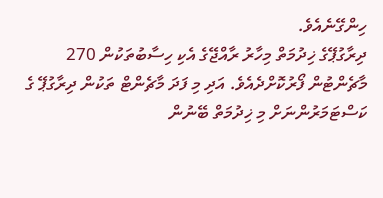ހިންގޭނެއެވެ.
ދިރާގުޕޭގެ ޚިދުމަތް މިހާރު ރާއްޖޭގެ އެކި ހިސާބުތަކުން 270 މާޗެންޓުން ފޯރުކޮށްދެއެވެ. އަދި މި ފަދަ މާޗެންޓް ތަކުން ދިރާގުޕޭ ގެ ކަސްޓަމަރުންނަށް މި ޚިދުމަތް ބޭނުން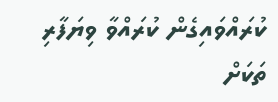ކުރައްވައިގެން ކުރައްވާ ވިޔަފާރި ތަކަށް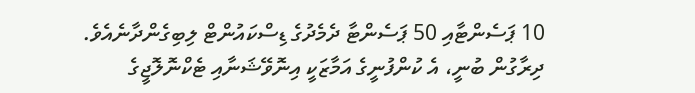10 ޕަސެންޓާއި 50 ޕަސެންޓާ ދެމެދުގެ ޑިސްކައުންޓް ލިބިގެންދާނެއެވެ.
ދިރާގުން ބުނީ، އެ ކުންފުނީގެ އަމާޒަކީ އިނޮވޭޝަނާއި ޓެކްނޮލޮޖީގެ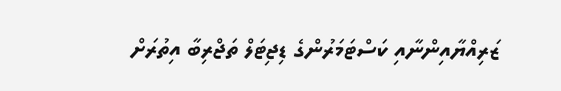ޒަރިއްޔާއިންނާއި ކަސްޓަމަރުންގެ ޑިޖިޓަލް ތަޖްރިބާ އިތުރަށް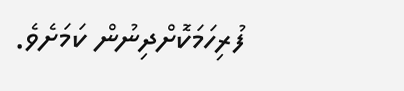ފުރިހަމަކޮށްދިނުން ކަމަށެވެ.